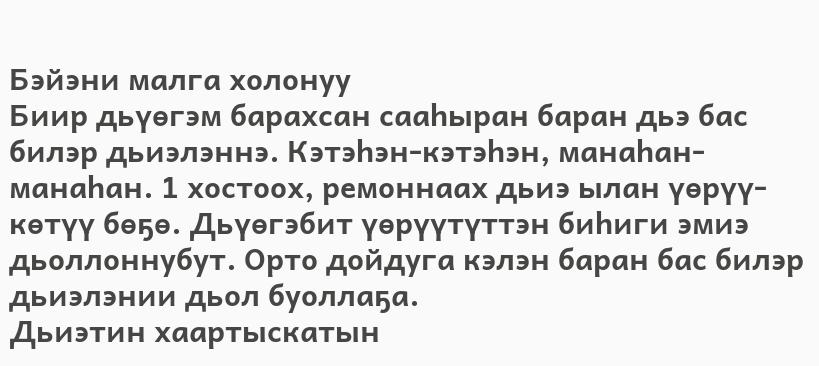Бэйэни малга холонуу
Биир дьүөгэм барахсан сааһыран баран дьэ бас билэр дьиэлэннэ. Кэтэһэн-кэтэһэн, манаһан-манаһан. 1 хостоох, ремоннаах дьиэ ылан үөрүү-көтүү бөҕө. Дьүөгэбит үөрүүтүттэн биһиги эмиэ дьоллоннубут. Орто дойдуга кэлэн баран бас билэр дьиэлэнии дьол буоллаҕа.
Дьиэтин хаартыскатын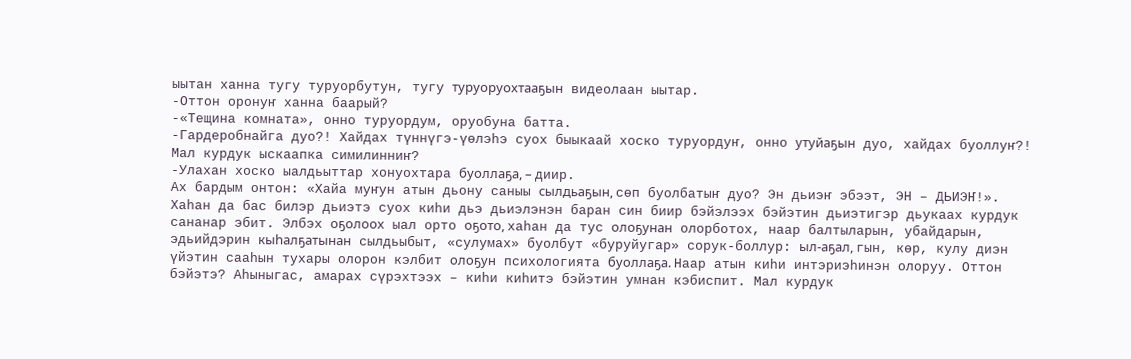ыытан ханна тугу туруорбутун, тугу туруоруохтааҕын видеолаан ыытар.
-Оттон оронуҥ ханна баарый?
-«Тещина комната», онно туруордум, оруобуна батта.
-Гардеробнайга дуо?! Хайдах түннүгэ-үөлэһэ суох быыкаай хоско туруордуҥ, онно утуйаҕын дуо, хайдах буоллуҥ?! Мал курдук ыскаапка симилинниҥ?
-Улахан хоско ыалдьыттар хонуохтара буоллаҕа, – диир.
Ах бардым онтон: «Хайа муҥун атын дьону саныы сылдьаҕын, сөп буолбатыҥ дуо? Эн дьиэҥ эбээт, ЭН – ДЬИЭҤ!».
Хаһан да бас билэр дьиэтэ суох киһи дьэ дьиэлэнэн баран син биир бэйэлээх бэйэтин дьиэтигэр дьукаах курдук сананар эбит. Элбэх оҕолоох ыал орто оҕото, хаһан да тус олоҕунан олорботох, наар балтыларын, убайдарын, эдьийдэрин кыһалҕатынан сылдьыбыт, «сулумах» буолбут «буруйугар» сорук-боллур: ыл-аҕал, гын, көр, кулу диэн үйэтин сааһын тухары олорон кэлбит олоҕун психологията буоллаҕа. Наар атын киһи интэриэһинэн олоруу. Оттон бэйэтэ? Аһыныгас, амарах сүрэхтээх – киһи киһитэ бэйэтин умнан кэбиспит. Мал курдук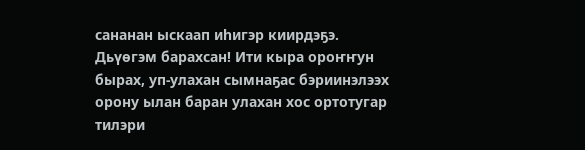сананан ыскаап иһигэр киирдэҕэ.
Дьүөгэм барахсан! Ити кыра ороҥҥун бырах, уп-улахан сымнаҕас бэриинэлээх орону ылан баран улахан хос ортотугар тилэри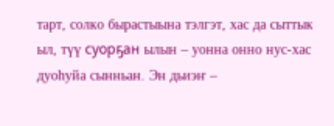тарт, солко бырастыына тэлгэт, хас да сыттык ыл, түү суорҕан ылын – уонна онно нус-хас дуоһуйа сынньан. Эн дьиэҥ –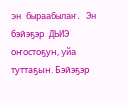эн быраабылаҥ. Эн бэйэҕэр ДЬИЭ оҥостоҕун, уйа туттаҕын. Бэйэҕэр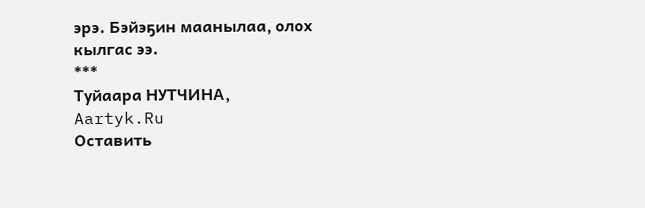эрэ. Бэйэҕин маанылаа, олох кылгас ээ.
***
Туйаара НУТЧИНА,
Aartyk.Ru
Оставить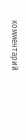комментарий